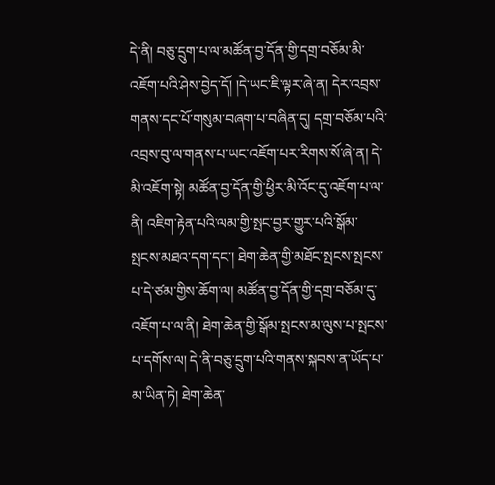དེ་ནི། བཅུ་དྲུག་པ་ལ་མཚོན་བྱ་དོན་གྱི་དགྲ་བཅོམ་མི་འཇོག་པའི་ཤེས་བྱེད་དོ། །དེ་ཡང་ཇི་ལྟར་ཞེ་ན། དེར་འབྲས་གནས་དང་པོ་གསུམ་བཞག་པ་བཞིན་དུ། དགྲ་བཅོམ་པའི་འབྲས་བུ་ལ་གནས་པ་ཡང་འཇོག་པར་རིགས་སོ་ཞེ་ན། དེ་མི་འཇོག་སྟེ། མཚོན་བྱ་དོན་གྱི་ཕྱིར་མི་འོང་དུ་འཇོག་པ་ལ་ནི། འཇིག་རྟེན་པའི་ལམ་གྱི་སྤང་བྱར་གྱུར་པའི་སྒོམ་སྤངས་མཐའ་དག་དང་། ཐེག་ཆེན་གྱི་མཐོང་སྤངས་སྤངས་པ་དེ་ཙམ་གྱིས་ཆོག་ལ། མཚོན་བྱ་དོན་གྱི་དགྲ་བཅོམ་དུ་འཇོག་པ་ལ་ནི། ཐེག་ཆེན་གྱི་སྒོམ་སྤངས་མ་ལུས་པ་སྤངས་པ་དགོས་ལ། དེ་ནི་བཅུ་དྲུག་པའི་གནས་སྐབས་ན་ཡོད་པ་མ་ཡིན་ཏེ། ཐེག་ཆེན་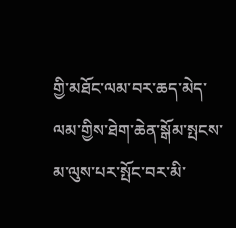གྱི་མཐོང་ལམ་བར་ཆད་མེད་ལམ་གྱིས་ཐེག་ཆེན་སྒོམ་སྤངས་མ་ལུས་པར་སྤོང་བར་མི་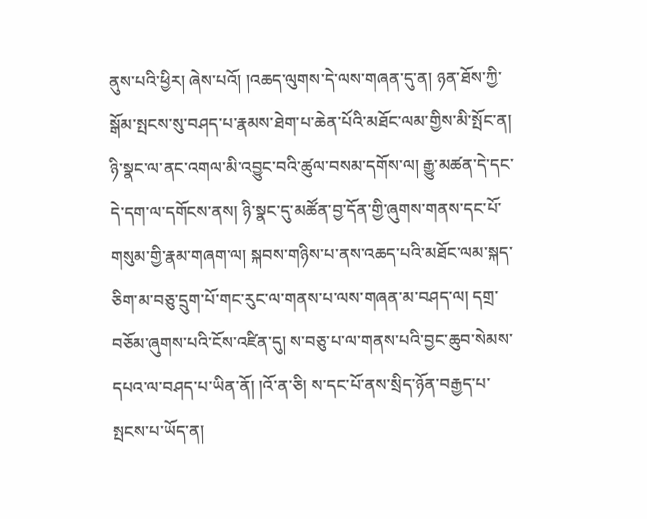ནུས་པའི་ཕྱིར། ཞེས་པའོ། །འཆད་ལུགས་དེ་ལས་གཞན་དུ་ན། ཉན་ཐོས་ཀྱི་སྒོམ་སྤངས་སུ་བཤད་པ་རྣམས་ཐེག་པ་ཆེན་པོའི་མཐོང་ལམ་གྱིས་མི་སྤོང་ན། ཉི་སྣང་ལ་ནང་འགལ་མི་འབྱུང་བའི་ཚུལ་བསམ་དགོས་ལ། རྒྱུ་མཚན་དེ་དང་དེ་དག་ལ་དགོངས་ནས། ཉི་སྣང་དུ་མཚོན་བྱ་དོན་གྱི་ཞུགས་གནས་དང་པོ་གསུམ་གྱི་རྣམ་གཞག་ལ། སྐབས་གཉིས་པ་ནས་འཆད་པའི་མཐོང་ལམ་སྐད་ཅིག་མ་བཅུ་དྲུག་པོ་གང་རུང་ལ་གནས་པ་ལས་གཞན་མ་བཤད་ལ། དགྲ་བཅོམ་ཞུགས་པའི་ངོས་འཛིན་དུ། ས་བཅུ་པ་ལ་གནས་པའི་བྱང་ཆུབ་སེམས་དཔའ་ལ་བཤད་པ་ཡིན་ནོ། །འོ་ན་ཅི། ས་དང་པོ་ནས་སྲིད་ཉོན་བརྒྱད་པ་སྤངས་པ་ཡོད་ན།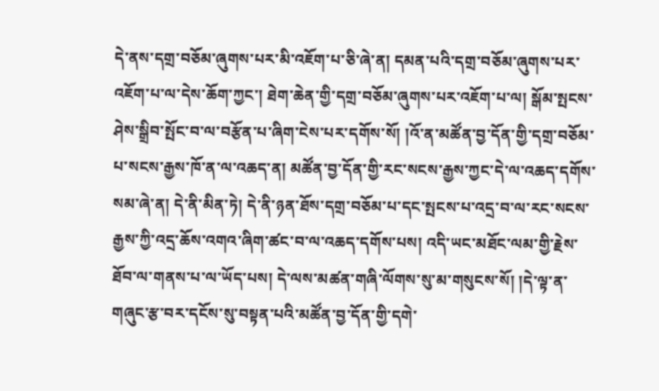དེ་ནས་དགྲ་བཅོམ་ཞུགས་པར་མི་འཇོག་པ་ཅི་ཞེ་ན། དམན་པའི་དགྲ་བཅོམ་ཞུགས་པར་འཇོག་པ་ལ་དེས་ཆོག་ཀྱང་། ཐེག་ཆེན་གྱི་དགྲ་བཅོམ་ཞུགས་པར་འཇོག་པ་ལ། སྒོམ་སྤངས་ཤེས་སྒྲིབ་སྤོང་བ་ལ་བརྩོན་པ་ཞིག་ངེས་པར་དགོས་སོ། །འོ་ན་མཚོན་བྱ་དོན་གྱི་དགྲ་བཅོམ་པ་སངས་རྒྱས་ཁོ་ན་ལ་འཆད་ན། མཚོན་བྱ་དོན་གྱི་རང་སངས་རྒྱས་ཀྱང་དེ་ལ་འཆད་དགོས་སམ་ཞེ་ན། དེ་ནི་མིན་ཏེ། དེ་ནི་ཉན་ཐོས་དགྲ་བཅོམ་པ་དང་སྤངས་པ་འདྲ་བ་ལ་རང་སངས་རྒྱས་ཀྱི་འདྲ་ཆོས་འགའ་ཞིག་ཚང་བ་ལ་འཆད་དགོས་པས། འདི་ཡང་མཐོང་ལམ་གྱི་རྗེས་ཐོབ་ལ་གནས་པ་ལ་ཡོད་པས། དེ་ལས་མཚན་གཞི་ལོགས་སུ་མ་གསུངས་སོ། །དེ་ལྟ་ན་གཞུང་རྩ་བར་དངོས་སུ་བསྟན་པའི་མཚོན་བྱ་དོན་གྱི་དགེ་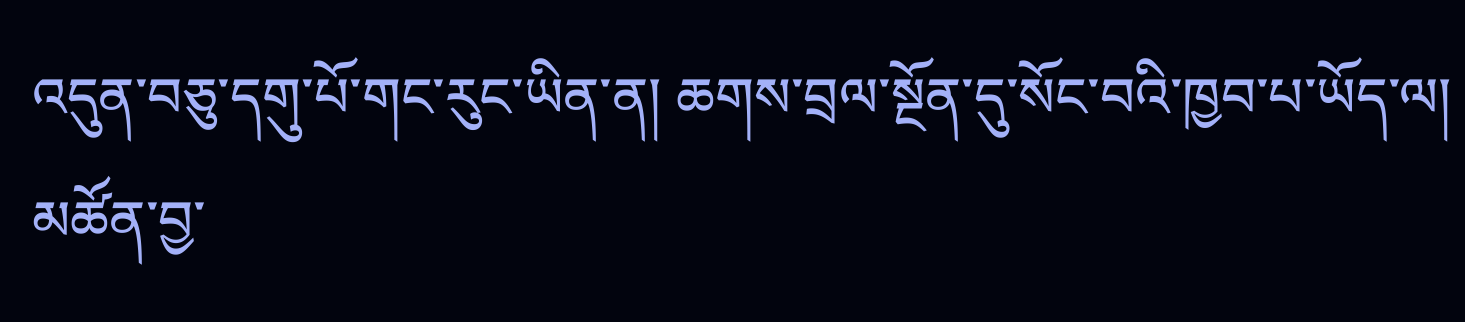འདུན་བཅུ་དགུ་པོ་གང་རུང་ཡིན་ན། ཆགས་བྲལ་སྔོན་དུ་སོང་བའི་ཁྱབ་པ་ཡོད་ལ། མཚོན་བྱ་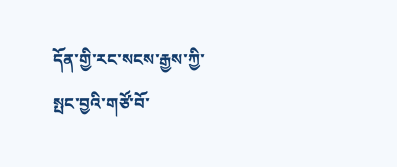དོན་གྱི་རང་སངས་རྒྱས་ཀྱི་སྤང་བྱའི་གཙོ་བོ་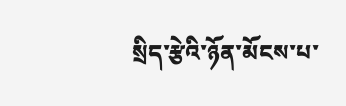སྲིད་རྩེའི་ཉོན་མོངས་པ་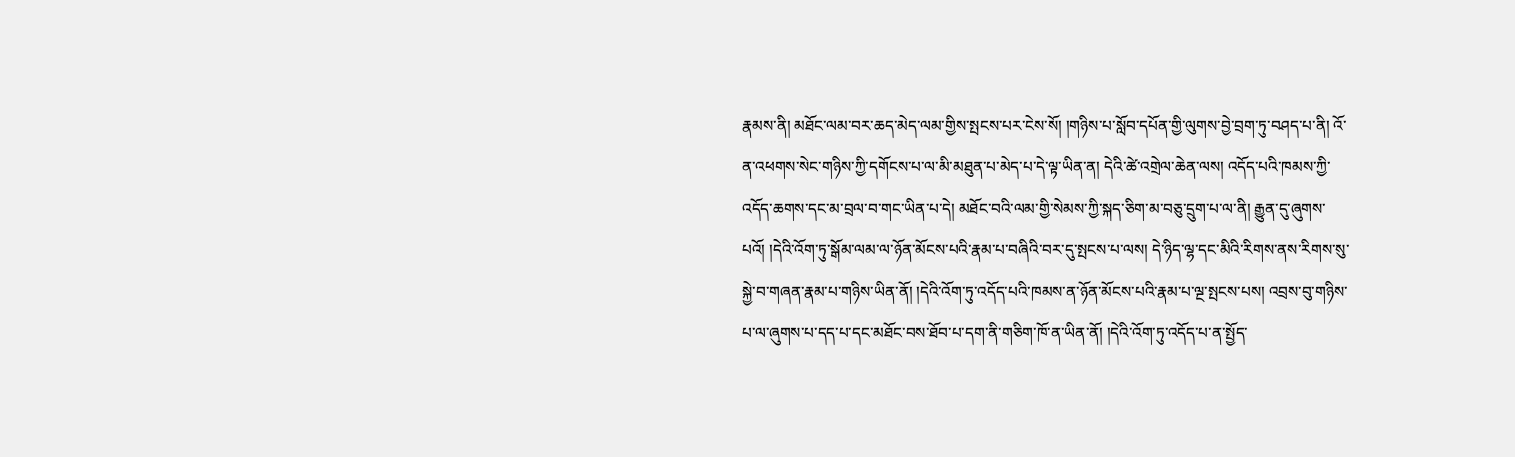རྣམས་ནི། མཐོང་ལམ་བར་ཆད་མེད་ལམ་གྱིས་སྤངས་པར་ངེས་སོ། །གཉིས་པ་སློབ་དཔོན་གྱི་ལུགས་བྱེ་བྲག་ཏུ་བཤད་པ་ནི། འོ་ན་འཕགས་སེང་གཉིས་ཀྱི་དགོངས་པ་ལ་མི་མཐུན་པ་མེད་པ་དེ་ལྟ་ཡིན་ན། དེའི་ཚེ་འགྲེལ་ཆེན་ལས། འདོད་པའི་ཁམས་ཀྱི་འདོད་ཆགས་དང་མ་བྲལ་བ་གང་ཡིན་པ་དེ། མཐོང་བའི་ལམ་གྱི་སེམས་ཀྱི་སྐད་ཅིག་མ་བཅུ་དྲུག་པ་ལ་ནི། རྒྱུན་དུ་ཞུགས་པའོ། །དེའི་འོག་ཏུ་སྒོམ་ལམ་ལ་ཉོན་མོངས་པའི་རྣམ་པ་བཞིའི་བར་དུ་སྤངས་པ་ལས། དེ་ཉིད་ལྷ་དང་མིའི་རིགས་ནས་རིགས་སུ་སྐྱེ་བ་གཞན་རྣམ་པ་གཉིས་ཡིན་ནོ། །དེའི་འོག་ཏུ་འདོད་པའི་ཁམས་ན་ཉོན་མོངས་པའི་རྣམ་པ་ལྔ་སྤངས་པས། འབྲས་བུ་གཉིས་པ་ལ་ཞུགས་པ་དད་པ་དང་མཐོང་བས་ཐོབ་པ་དག་ནི་གཅིག་ཁོ་ན་ཡིན་ནོ། །དེའི་འོག་ཏུ་འདོད་པ་ན་སྤྱོད་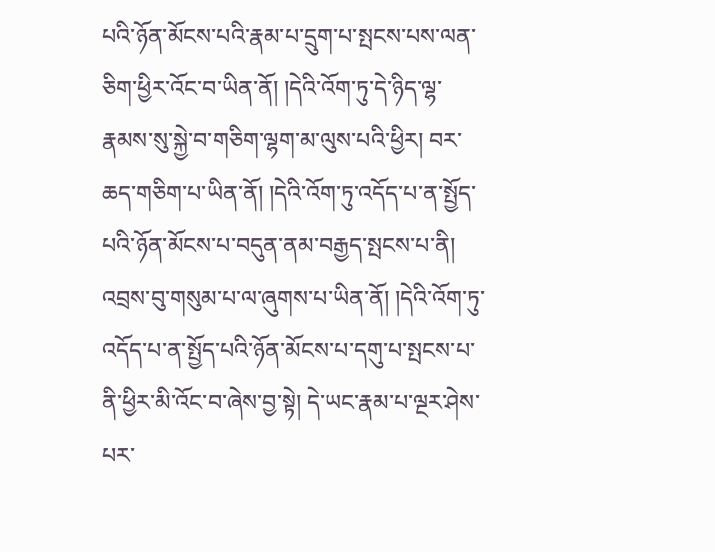པའི་ཉོན་མོངས་པའི་རྣམ་པ་དྲུག་པ་སྤངས་པས་ལན་ཅིག་ཕྱིར་འོང་བ་ཡིན་ནོ། །དེའི་འོག་ཏུ་དེ་ཉིད་ལྷ་རྣམས་སུ་སྐྱེ་བ་གཅིག་ལྷག་མ་ལུས་པའི་ཕྱིར། བར་ཆད་གཅིག་པ་ཡིན་ནོ། །དེའི་འོག་ཏུ་འདོད་པ་ན་སྤྱོད་པའི་ཉོན་མོངས་པ་བདུན་ནམ་བརྒྱད་སྤངས་པ་ནི། འབྲས་བུ་གསུམ་པ་ལ་ཞུགས་པ་ཡིན་ནོ། །དེའི་འོག་ཏུ་འདོད་པ་ན་སྤྱོད་པའི་ཉོན་མོངས་པ་དགུ་པ་སྤངས་པ་ནི་ཕྱིར་མི་འོང་བ་ཞེས་བྱ་སྟེ། དེ་ཡང་རྣམ་པ་ལྔར་ཤེས་པར་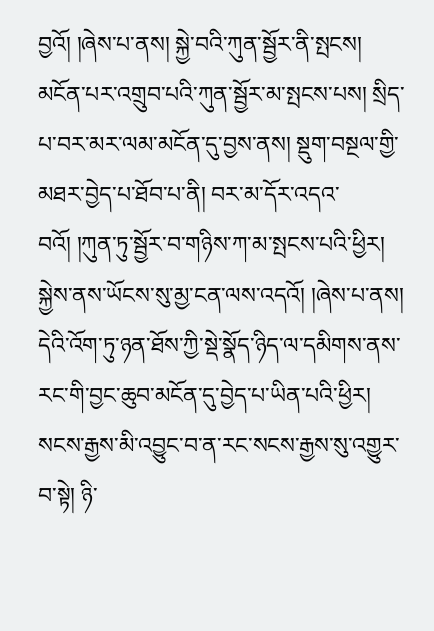བྱའོ། །ཞེས་པ་ནས། སྐྱེ་བའི་ཀུན་སྦྱོར་ནི་སྤངས། མངོན་པར་འགྲུབ་པའི་ཀུན་སྦྱོར་མ་སྤངས་པས། སྲིད་པ་བར་མར་ལམ་མངོན་དུ་བྱས་ནས། སྡུག་བསྔལ་གྱི་མཐར་བྱེད་པ་ཐོབ་པ་ནི། བར་མ་དོར་འདའ་བའོ། །ཀུན་ཏུ་སྦྱོར་བ་གཉིས་ཀ་མ་སྤངས་པའི་ཕྱིར། སྐྱེས་ནས་ཡོངས་སུ་མྱ་ངན་ལས་འདའོ། །ཞེས་པ་ནས། དེའི་འོག་ཏུ་ཉན་ཐོས་ཀྱི་སྡེ་སྣོད་ཉིད་ལ་དམིགས་ནས་རང་གི་བྱང་ཆུབ་མངོན་དུ་བྱེད་པ་ཡིན་པའི་ཕྱིར། སངས་རྒྱས་མི་འབྱུང་བ་ན་རང་སངས་རྒྱས་སུ་འགྱུར་བ་སྟེ། ཉི་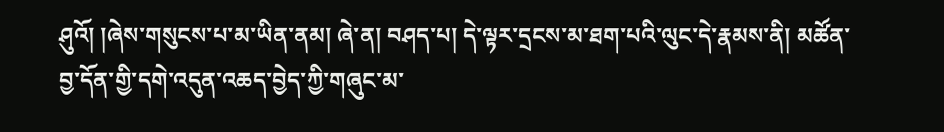ཤུའོ། །ཞེས་གསུངས་པ་མ་ཡིན་ནམ། ཞེ་ན། བཤད་པ། དེ་ལྟར་དྲངས་མ་ཐག་པའི་ལུང་དེ་རྣམས་ནི། མཚོན་བྱ་དོན་གྱི་དགེ་འདུན་འཆད་བྱེད་ཀྱི་གཞུང་མ་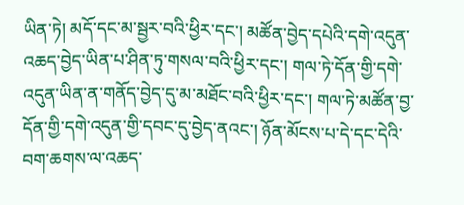ཡིན་ཏེ། མདོ་དང་མ་སྦྱར་བའི་ཕྱིར་དང་། མཚོན་བྱེད་དཔེའི་དགེ་འདུན་འཆད་བྱེད་ཡིན་པ་ཤིན་ཏུ་གསལ་བའི་ཕྱིར་དང་། གལ་ཏེ་དོན་གྱི་དགེ་འདུན་ཡིན་ན་གནོད་བྱེད་དུ་མ་མཐོང་བའི་ཕྱིར་དང་། གལ་ཏེ་མཚོན་བྱ་དོན་གྱི་དགེ་འདུན་གྱི་དབང་དུ་བྱེད་ནའང་། ཉོན་མོངས་པ་དེ་དང་དེའི་བག་ཆགས་ལ་འཆད་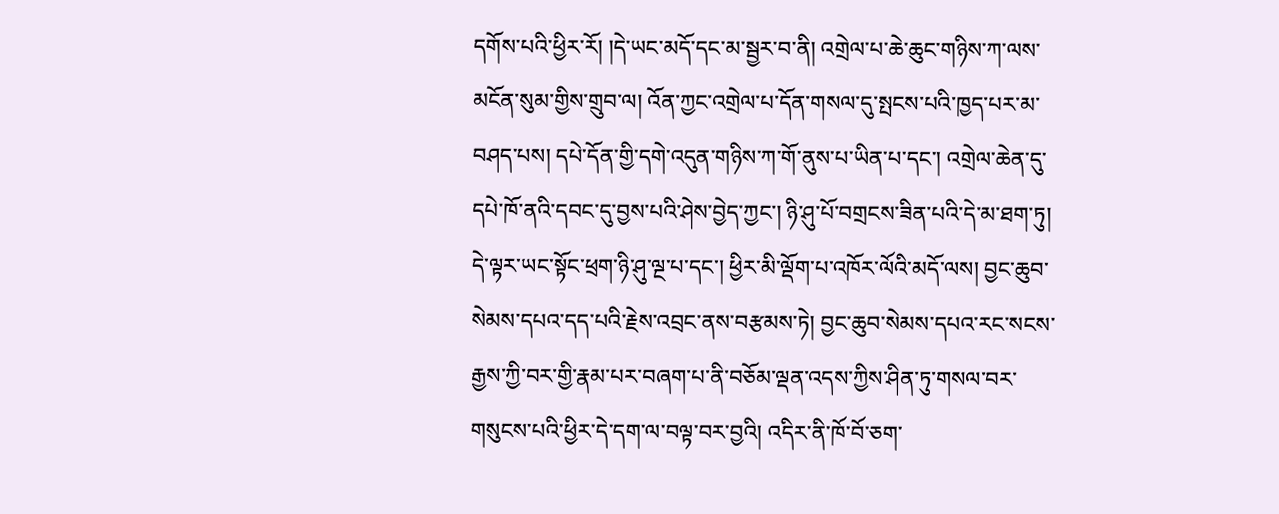དགོས་པའི་ཕྱིར་རོ། །དེ་ཡང་མདོ་དང་མ་སྦྱར་བ་ནི། འགྲེལ་པ་ཆེ་ཆུང་གཉིས་ཀ་ལས་མངོན་སུམ་གྱིས་གྲུབ་ལ། འོན་ཀྱང་འགྲེལ་པ་དོན་གསལ་དུ་སྤངས་པའི་ཁྱད་པར་མ་བཤད་པས། དཔེ་དོན་གྱི་དགེ་འདུན་གཉིས་ཀ་གོ་ནུས་པ་ཡིན་པ་དང་། འགྲེལ་ཆེན་དུ་དཔེ་ཁོ་ནའི་དབང་དུ་བྱས་པའི་ཤེས་བྱེད་ཀྱང་། ཉི་ཤུ་པོ་བགྲངས་ཟིན་པའི་དེ་མ་ཐག་ཏུ། དེ་ལྟར་ཡང་སྟོང་ཕྲག་ཉི་ཤུ་ལྔ་པ་དང་། ཕྱིར་མི་ལྡོག་པ་འཁོར་ལོའི་མདོ་ལས། བྱང་ཆུབ་སེམས་དཔའ་དད་པའི་རྗེས་འབྲང་ནས་བརྩམས་ཏེ། བྱང་ཆུབ་སེམས་དཔའ་རང་སངས་རྒྱས་ཀྱི་བར་གྱི་རྣམ་པར་བཞག་པ་ནི་བཅོམ་ལྡན་འདས་ཀྱིས་ཤིན་ཏུ་གསལ་བར་གསུངས་པའི་ཕྱིར་དེ་དག་ལ་བལྟ་བར་བྱའི། འདིར་ནི་ཁོ་བོ་ཅག་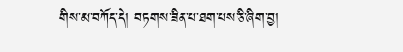གིས་མ་བཀོད་དེ། བཏགས་ཟིན་པ་ཐག་པས་ཅི་ཞིག་བྱ།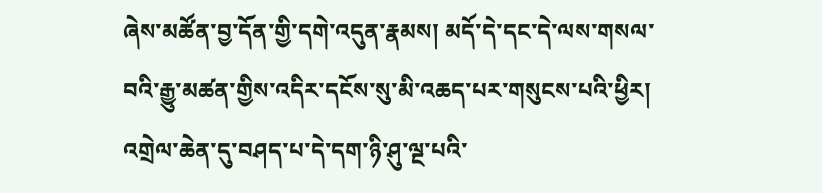ཞེས་མཚོན་བྱ་དོན་གྱི་དགེ་འདུན་རྣམས། མདོ་དེ་དང་དེ་ལས་གསལ་བའི་རྒྱུ་མཚན་གྱིས་འདིར་དངོས་སུ་མི་འཆད་པར་གསུངས་པའི་ཕྱིར། འགྲེལ་ཆེན་དུ་བཤད་པ་དེ་དག་ཉི་ཤུ་ལྔ་པའི་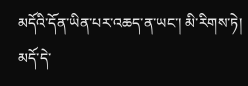མདོའི་དོན་ཡིན་པར་འཆད་ན་ཡང་། མི་རིགས་ཏེ། མདོ་དེ་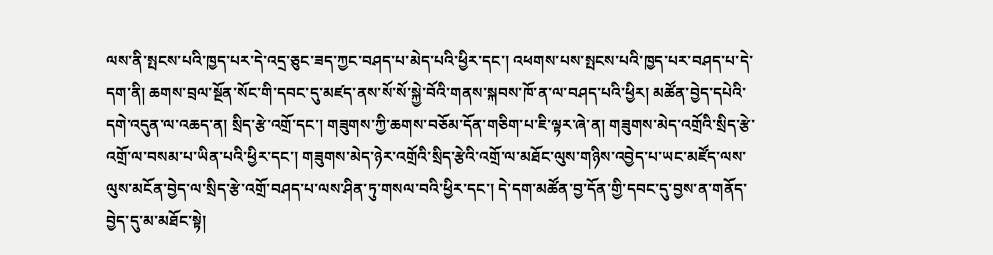ལས་ནི་སྤངས་པའི་ཁྱད་པར་དེ་འདྲ་ཅུང་ཟད་ཀྱང་བཤད་པ་མེད་པའི་ཕྱིར་དང་། འཕགས་པས་སྤངས་པའི་ཁྱད་པར་བཤད་པ་དེ་དག་ནི། ཆགས་བྲལ་སྔོན་སོང་གི་དབང་དུ་མཛད་ནས་སོ་སོ་སྐྱེ་བོའི་གནས་སྐབས་ཁོ་ན་ལ་བཤད་པའི་ཕྱིར། མཚོན་བྱེད་དཔེའི་དགེ་འདུན་ལ་འཆད་ན། སྲིད་རྩེ་འགྲོ་དང་། གཟུགས་ཀྱི་ཆགས་བཅོམ་དོན་གཅིག་པ་ཇི་ལྟར་ཞེ་ན། གཟུགས་མེད་འགྲོའི་སྲིད་རྩེ་འགྲོ་ལ་བསམ་པ་ཡིན་པའི་ཕྱིར་དང་། གཟུགས་མེད་ཉེར་འགྲོའི་སྲིད་རྩེའི་འགྲོ་ལ་མཐོང་ལུས་གཉིས་འབྱེད་པ་ཡང་མཛོད་ལས་ལུས་མངོན་བྱེད་ལ་སྲིད་རྩེ་འགྲོ་བཤད་པ་ལས་ཤིན་ཏུ་གསལ་བའི་ཕྱིར་དང་། དེ་དག་མཚོན་བྱ་དོན་གྱི་དབང་དུ་བྱས་ན་གནོད་བྱེད་དུ་མ་མཐོང་སྟེ།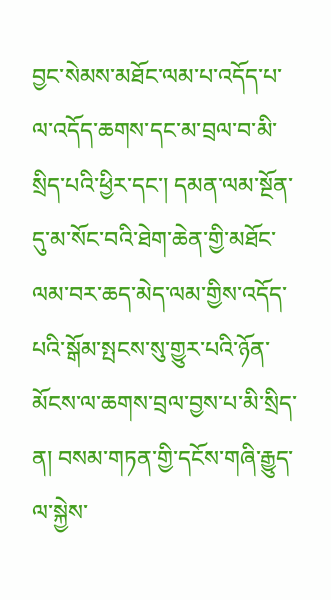བྱང་སེམས་མཐོང་ལམ་པ་འདོད་པ་ལ་འདོད་ཆགས་དང་མ་བྲལ་བ་མི་སྲིད་པའི་ཕྱིར་དང་། དམན་ལམ་སྔོན་དུ་མ་སོང་བའི་ཐེག་ཆེན་གྱི་མཐོང་ལམ་བར་ཆད་མེད་ལམ་གྱིས་འདོད་པའི་སྒོམ་སྤངས་སུ་གྱུར་པའི་ཉོན་མོངས་ལ་ཆགས་བྲལ་བྱས་པ་མི་སྲིད་ན། བསམ་གཏན་གྱི་དངོས་གཞི་རྒྱུད་ལ་སྐྱེས་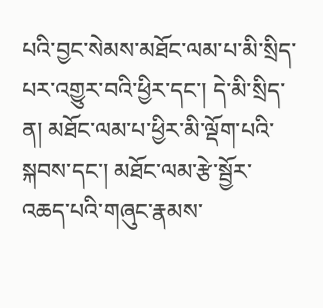པའི་བྱང་སེམས་མཐོང་ལམ་པ་མི་སྲིད་པར་འགྱུར་བའི་ཕྱིར་དང་། དེ་མི་སྲིད་ན། མཐོང་ལམ་པ་ཕྱིར་མི་ལྡོག་པའི་སྐབས་དང་། མཐོང་ལམ་རྩེ་སྦྱོར་འཆད་པའི་གཞུང་རྣམས་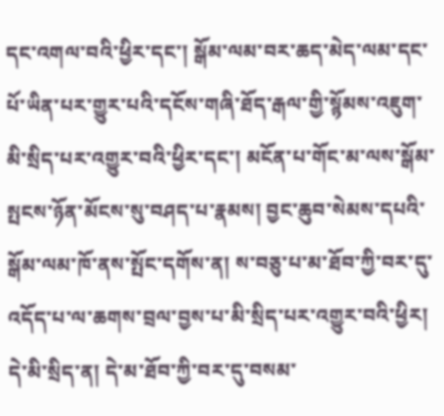དང་འགལ་བའི་ཕྱིར་དང་། སྒོམ་ལམ་བར་ཆད་མེད་ལམ་དང་པོ་ཡིན་པར་གྱུར་པའི་དངོས་གཞི་ཐོད་རྒལ་གྱི་སྙོམས་འཇུག་མི་སྲིད་པར་འགྱུར་བའི་ཕྱིར་དང་། མངོན་པ་གོང་མ་ལས་སྒོམ་སྤངས་ཉོན་མོངས་སུ་བཤད་པ་རྣམས། བྱང་ཆུབ་སེམས་དཔའི་སྒོམ་ལམ་ཁོ་ནས་སྤོང་དགོས་ན། ས་བཅུ་པ་མ་ཐོབ་ཀྱི་བར་དུ་འདོད་པ་ལ་ཆགས་བྲལ་བྱས་པ་མི་སྲིད་པར་འགྱུར་བའི་ཕྱིར། དེ་མི་སྲིད་ན། དེ་མ་ཐོབ་ཀྱི་བར་དུ་བསམ་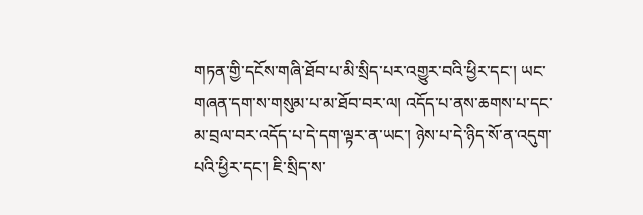གཏན་གྱི་དངོས་གཞི་ཐོབ་པ་མི་སྲིད་པར་འགྱུར་བའི་ཕྱིར་དང་། ཡང་གཞན་དག་ས་གསུམ་པ་མ་ཐོབ་བར་ལ། འདོད་པ་ནས་ཆགས་པ་དང་མ་བྲལ་བར་འདོད་པ་དེ་དག་ལྟར་ན་ཡང་། ཉེས་པ་དེ་ཉིད་སོ་ན་འདུག་པའི་ཕྱིར་དང་། ཇི་སྲིད་ས་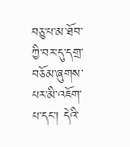བཅུ་པ་མ་ཐོབ་ཀྱི་བར་དུ་དགྲ་བཅོམ་ཞུགས་པར་མི་འཇོག་པ་དང་། དེའི་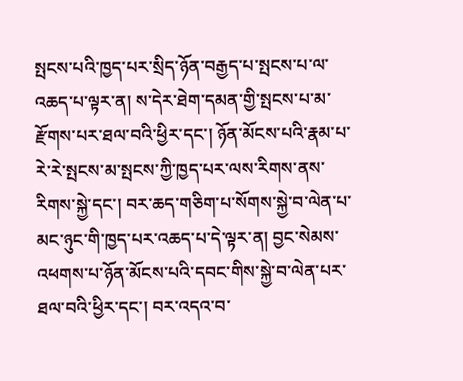སྤངས་པའི་ཁྱད་པར་སྲིད་ཉོན་བརྒྱད་པ་སྤངས་པ་ལ་འཆད་པ་ལྟར་ན། ས་དེར་ཐེག་དམན་གྱི་སྤངས་པ་མ་རྫོགས་པར་ཐལ་བའི་ཕྱིར་དང་། ཉོན་མོངས་པའི་རྣམ་པ་རེ་རེ་སྤངས་མ་སྤངས་ཀྱི་ཁྱད་པར་ལས་རིགས་ནས་རིགས་སྐྱེ་དང་། བར་ཆད་གཅིག་པ་སོགས་སྐྱེ་བ་ལེན་པ་མང་ཉུང་གི་ཁྱད་པར་འཆད་པ་དེ་ལྟར་ན། བྱང་སེམས་འཕགས་པ་ཉོན་མོངས་པའི་དབང་གིས་སྐྱེ་བ་ལེན་པར་ཐལ་བའི་ཕྱིར་དང་། བར་འདའ་བ་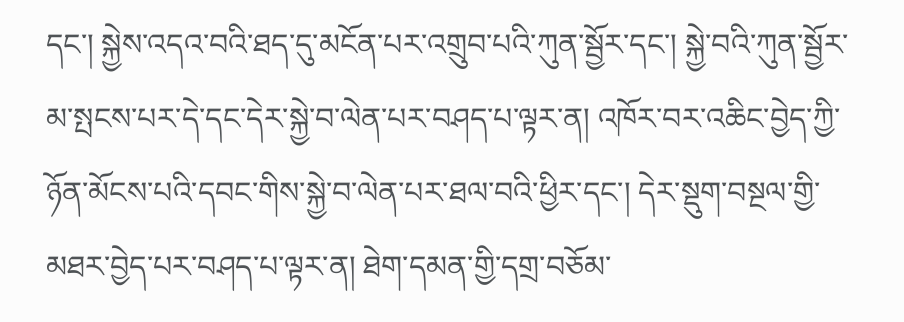དང་། སྐྱེས་འདའ་བའི་ཐད་དུ་མངོན་པར་འགྲུབ་པའི་ཀུན་སྦྱོར་དང་། སྐྱེ་བའི་ཀུན་སྦྱོར་མ་སྤངས་པར་དེ་དང་དེར་སྐྱེ་བ་ལེན་པར་བཤད་པ་ལྟར་ན། འཁོར་བར་འཆིང་བྱེད་ཀྱི་ཉོན་མོངས་པའི་དབང་གིས་སྐྱེ་བ་ལེན་པར་ཐལ་བའི་ཕྱིར་དང་། དེར་སྡུག་བསྔལ་གྱི་མཐར་བྱེད་པར་བཤད་པ་ལྟར་ན། ཐེག་དམན་གྱི་དགྲ་བཅོམ་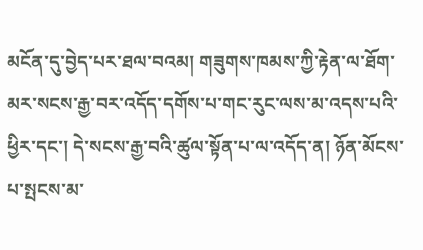མངོན་དུ་བྱེད་པར་ཐལ་བའམ། གཟུགས་ཁམས་ཀྱི་རྟེན་ལ་ཐོག་མར་སངས་རྒྱ་བར་འདོད་དགོས་པ་གང་རུང་ལས་མ་འདས་པའི་ཕྱིར་དང་། དེ་སངས་རྒྱ་བའི་ཚུལ་སྟོན་པ་ལ་འདོད་ན། ཉོན་མོངས་པ་སྤངས་མ་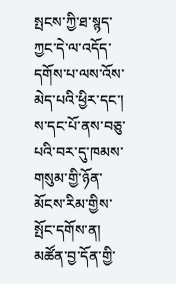སྤངས་ཀྱི་ཐ་སྙད་ཀྱང་དེ་ལ་འདོད་དགོས་པ་ལས་འོས་མེད་པའི་ཕྱིར་དང་། ས་དང་པོ་ནས་བཅུ་པའི་བར་དུ་ཁམས་གསུམ་གྱི་ཉོན་མོངས་རིམ་གྱིས་སྤོང་དགོས་ན། མཚོན་བྱ་དོན་གྱི་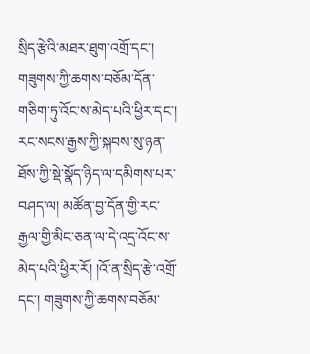སྲིད་རྩེའི་མཐར་ཐུག་འགྲོ་དང་། གཟུགས་ཀྱི་ཆགས་བཅོམ་དོན་གཅིག་ཏུ་འོང་ས་མེད་པའི་ཕྱིར་དང་། རང་སངས་རྒྱས་ཀྱི་སྐབས་སུ་ཉན་ཐོས་ཀྱི་སྡེ་སྣོད་ཉིད་ལ་དམིགས་པར་བཤད་ལ། མཚོན་བྱ་དོན་གྱི་རང་རྒྱལ་གྱི་མིང་ཅན་ལ་དེ་འདྲ་འོང་ས་མེད་པའི་ཕྱིར་རོ། །འོ་ན་སྲིད་རྩེ་འགྲོ་དང་། གཟུགས་ཀྱི་ཆགས་བཅོམ་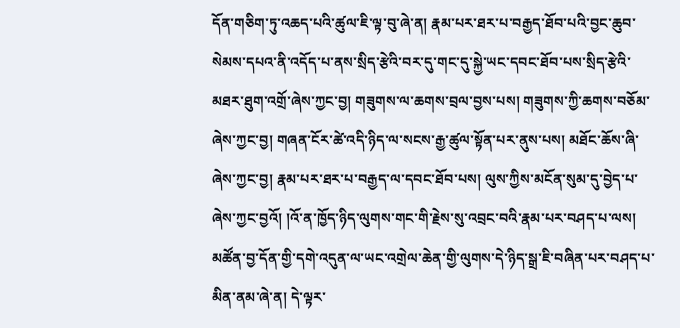དོན་གཅིག་ཏུ་འཆད་པའི་ཚུལ་ཇི་ལྟ་བུ་ཞེ་ན། རྣམ་པར་ཐར་པ་བརྒྱད་ཐོབ་པའི་བྱང་ཆུབ་སེམས་དཔའ་ནི་འདོད་པ་ནས་སྲིད་རྩེའི་བར་དུ་གང་དུ་སྐྱེ་ཡང་དབང་ཐོབ་པས་སྲིད་རྩེའི་མཐར་ཐུག་འགྲོ་ཞེས་ཀྱང་བྱ། གཟུགས་ལ་ཆགས་བྲལ་བྱས་པས། གཟུགས་ཀྱི་ཆགས་བཅོམ་ཞེས་ཀྱང་བྱ། གཞན་ངོར་ཚེ་འདི་ཉིད་ལ་སངས་རྒྱ་ཚུལ་སྟོན་པར་ནུས་པས། མཐོང་ཆོས་ཞི་ཞེས་ཀྱང་བྱ། རྣམ་པར་ཐར་པ་བརྒྱད་ལ་དབང་ཐོབ་པས། ལུས་ཀྱིས་མངོན་སུམ་དུ་བྱེད་པ་ཞེས་ཀྱང་བྱའོ། །འོ་ན་ཁྱོད་ཉིད་ལུགས་གང་གི་རྗེས་སུ་འབྲང་བའི་རྣམ་པར་བཤད་པ་ལས། མཚོན་བྱ་དོན་གྱི་དགེ་འདུན་ལ་ཡང་འགྲེལ་ཆེན་གྱི་ལུགས་དེ་ཉིད་སྒྲ་ཇི་བཞིན་པར་བཤད་པ་མིན་ནམ་ཞེ་ན། དེ་ལྟར་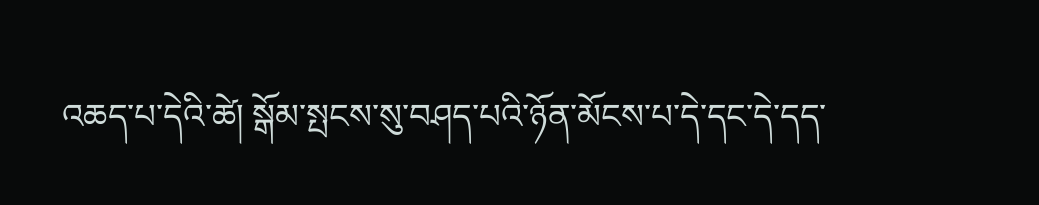འཆད་པ་དེའི་ཚེ། སྒོམ་སྤངས་སུ་བཤད་པའི་ཉོན་མོངས་པ་དེ་དང་དེ་དད་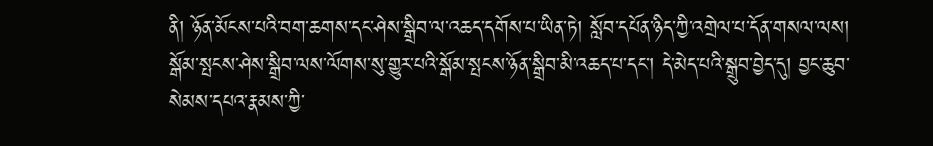ནི། ཉོན་མོངས་པའི་བག་ཆགས་དང་ཤེས་སྒྲིབ་ལ་འཆད་དགོས་པ་ཡིན་ཏེ། སློབ་དཔོན་ཉིད་ཀྱི་འགྲེལ་པ་དོན་གསལ་ལས། སྒོམ་སྤངས་ཤེས་སྒྲིབ་ལས་ལོགས་སུ་གྱུར་པའི་སྒོམ་སྤངས་ཉོན་སྒྲིབ་མི་འཆད་པ་དང་། དེ་མེད་པའི་སྒྲུབ་བྱེད་དུ། བྱང་ཆུབ་སེམས་དཔའ་རྣམས་ཀྱི་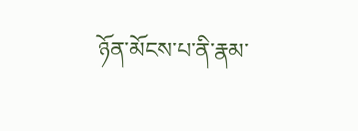ཉོན་མོངས་པ་ནི་རྣམ་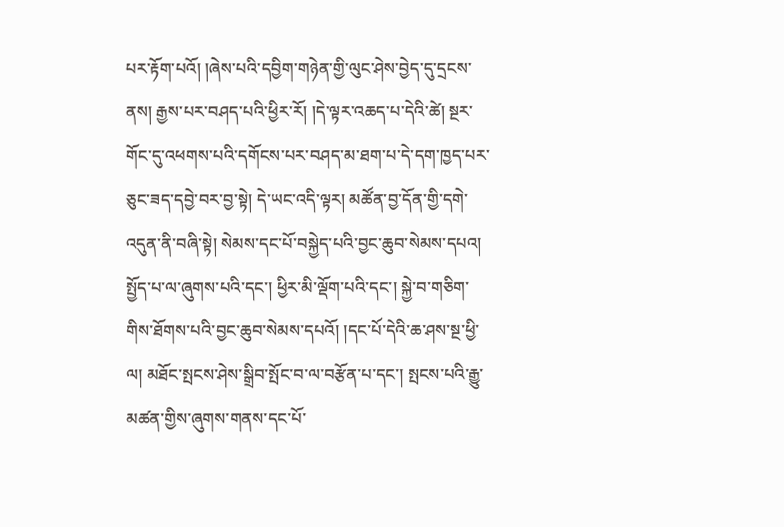པར་རྟོག་པའོ། །ཞེས་པའི་དབྱིག་གཉེན་གྱི་ལུང་ཤེས་བྱེད་དུ་དྲངས་ནས། རྒྱས་པར་བཤད་པའི་ཕྱིར་རོ། །དེ་ལྟར་འཆད་པ་དེའི་ཚེ། སྔར་གོང་དུ་འཕགས་པའི་དགོངས་པར་བཤད་མ་ཐག་པ་དེ་དག་ཁྱད་པར་ཅུང་ཟད་དབྱེ་བར་བྱ་སྟེ། དེ་ཡང་འདི་ལྟར། མཚོན་བྱ་དོན་གྱི་དགེ་འདུན་ནི་བཞི་སྟེ། སེམས་དང་པོ་བསྐྱེད་པའི་བྱང་ཆུབ་སེམས་དཔའ། སྤྱོད་པ་ལ་ཞུགས་པའི་དང་། ཕྱིར་མི་ལྡོག་པའི་དང་། སྐྱེ་བ་གཅིག་གིས་ཐོགས་པའི་བྱང་ཆུབ་སེམས་དཔའོ། །དང་པོ་དེའི་ཆ་ཤས་སྔ་ཕྱི་ལ། མཐོང་སྤངས་ཤེས་སྒྲིབ་སྤོང་བ་ལ་བརྩོན་པ་དང་། སྤངས་པའི་རྒྱུ་མཚན་གྱིས་ཞུགས་གནས་དང་པོ་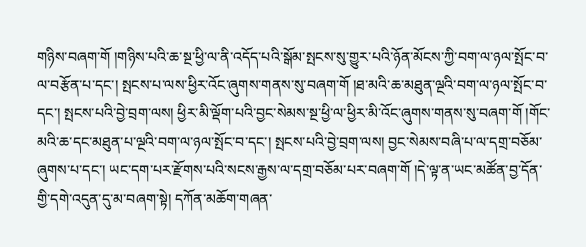གཉིས་བཞག་གོ །གཉིས་པའི་ཆ་སྔ་ཕྱི་ལ་ནི་འདོད་པའི་སྒོམ་སྤངས་སུ་གྱུར་པའི་ཉོན་མོངས་ཀྱི་བག་ལ་ཉལ་སྤོང་བ་ལ་བརྩོན་པ་དང་། སྤངས་པ་ལས་ཕྱིར་འོང་ཞུགས་གནས་སུ་བཞག་གོ །ཐ་མའི་ཆ་མཐུན་ལྔའི་བག་ལ་ཉལ་སྤོང་བ་དང་། སྤངས་པའི་བྱེ་བྲག་ལས། ཕྱིར་མི་ལྡོག་པའི་བྱང་སེམས་སྔ་ཕྱི་ལ་ཕྱིར་མི་འོང་ཞུགས་གནས་སུ་བཞག་གོ །གོང་མའི་ཆ་དང་མཐུན་པ་ལྔའི་བག་ལ་ཉལ་སྤོང་བ་དང་། སྤངས་པའི་བྱེ་བྲག་ལས། བྱང་སེམས་བཞི་པ་ལ་དགྲ་བཅོམ་ཞུགས་པ་དང་། ཡང་དག་པར་རྫོགས་པའི་སངས་རྒྱས་ལ་དགྲ་བཅོམ་པར་བཞག་གོ །དེ་ལྟ་ན་ཡང་མཚོན་བྱ་དོན་གྱི་དགེ་འདུན་དུ་མ་བཞག་སྟེ། དཀོན་མཆོག་གཞན་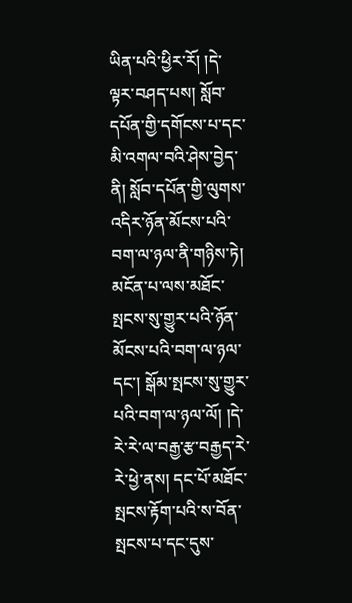ཡིན་པའི་ཕྱིར་རོ། །དེ་ལྟར་བཤད་པས། སློབ་དཔོན་གྱི་དགོངས་པ་དང་མི་འགལ་བའི་ཤེས་བྱེད་ནི། སློབ་དཔོན་གྱི་ལུགས་འདིར་ཉོན་མོངས་པའི་བག་ལ་ཉལ་ནི་གཉིས་ཏེ། མངོན་པ་ལས་མཐོང་སྤངས་སུ་གྱུར་པའི་ཉོན་མོངས་པའི་བག་ལ་ཉལ་དང་། སྒོམ་སྤངས་སུ་གྱུར་པའི་བག་ལ་ཉལ་ལོ། །དེ་རེ་རེ་ལ་བརྒྱ་རྩ་བརྒྱད་རེ་རེ་ཕྱེ་ནས། དང་པོ་མཐོང་སྤངས་རྟོག་པའི་ས་བོན་སྤངས་པ་དང་དུས་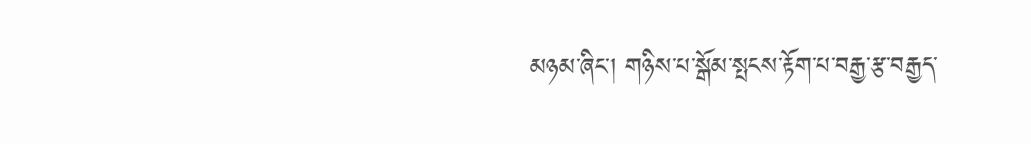མཉམ་ཞིང་། གཉིས་པ་སྒོམ་སྤངས་རྟོག་པ་བརྒྱ་རྩ་བརྒྱད་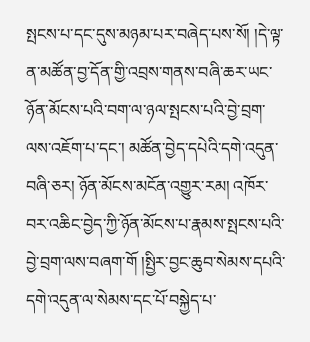སྤངས་པ་དང་དུས་མཉམ་པར་བཞེད་པས་སོ། །དེ་ལྟ་ན་མཚོན་བྱ་དོན་གྱི་འབྲས་གནས་བཞི་ཆར་ཡང་ཉོན་མོངས་པའི་བག་ལ་ཉལ་སྤངས་པའི་བྱེ་བྲག་ལས་འཇོག་པ་དང་། མཚོན་བྱེད་དཔེའི་དགེ་འདུན་བཞི་ཅར། ཉོན་མོངས་མངོན་འགྱུར་རམ། འཁོར་བར་འཆིང་བྱེད་ཀྱི་ཉོན་མོངས་པ་རྣམས་སྤངས་པའི་བྱེ་བྲག་ལས་བཞག་གོ །སྤྱིར་བྱང་ཆུབ་སེམས་དཔའི་དགེ་འདུན་ལ་སེམས་དང་པོ་བསྐྱེད་པ་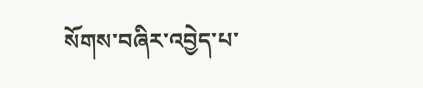སོགས་བཞིར་འབྱེད་པ་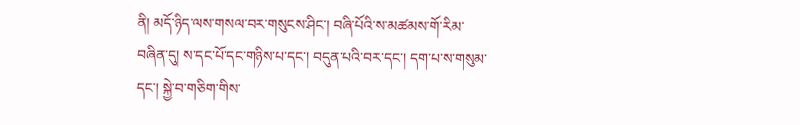ནི། མདོ་ཉིད་ལས་གསལ་བར་གསུངས་ཤིང་། བཞི་པོའི་ས་མཚམས་གོ་རིམ་བཞིན་དུ། ས་དང་པོ་དང་གཉིས་པ་དང་། བདུན་པའི་བར་དང་། དག་པ་ས་གསུམ་དང་། སྐྱེ་བ་གཅིག་གིས་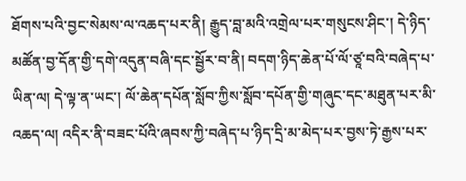ཐོགས་པའི་བྱང་སེམས་ལ་འཆད་པར་ནི། རྒྱུད་བླ་མའི་འགྲེལ་པར་གསུངས་ཤིང་། དེ་ཉིད་མཚོན་བྱ་དོན་གྱི་དགེ་འདུན་བཞི་དང་སྦྱོར་བ་ནི། བདག་ཉིད་ཆེན་པོ་ལོ་ཙཱ་བའི་བཞེད་པ་ཡིན་ལ། དེ་ལྟ་ན་ཡང་། ལོ་ཆེན་དཔོན་སློབ་ཀྱིས་སློབ་དཔོན་གྱི་གཞུང་དང་མཐུན་པར་མི་འཆད་ལ། འདིར་ནི་བཟང་པོའི་ཞབས་ཀྱི་བཞེད་པ་ཉིད་དྲི་མ་མེད་པར་བྱས་ཏེ་རྒྱས་པར་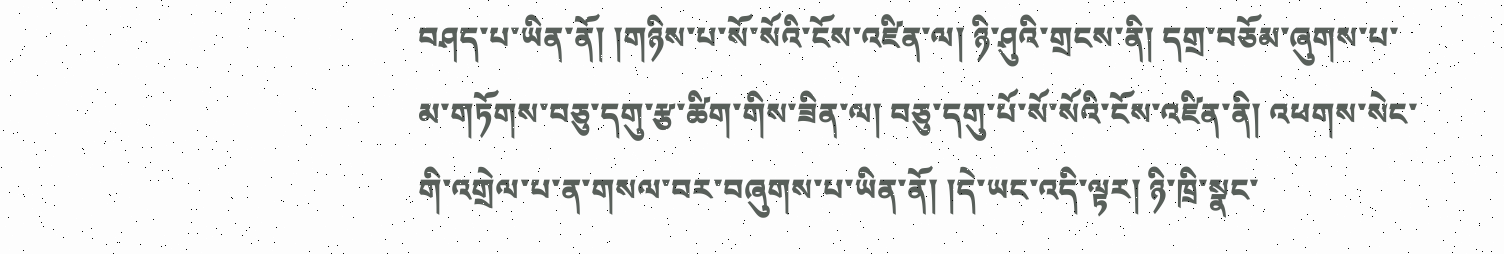བཤད་པ་ཡིན་ནོ། །གཉིས་པ་སོ་སོའི་ངོས་འཛིན་ལ། ཉི་ཤུའི་གྲངས་ནི། དགྲ་བཅོམ་ཞུགས་པ་མ་གཏོགས་བཅུ་དགུ་རྩ་ཚིག་གིས་ཟིན་ལ། བཅུ་དགུ་པོ་སོ་སོའི་ངོས་འཛིན་ནི། འཕགས་སེང་གི་འགྲེལ་པ་ན་གསལ་བར་བཞུགས་པ་ཡིན་ནོ། །དེ་ཡང་འདི་ལྟར། ཉི་ཁྲི་སྣང་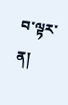བ་ལྟར་ན།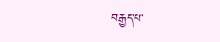བརྒྱད་པ་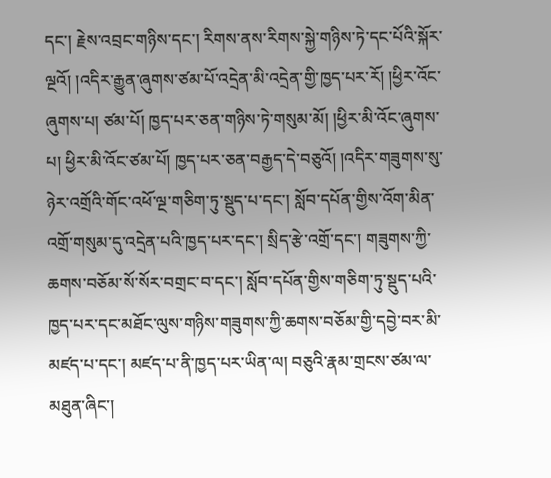དང་། རྗེས་འབྲང་གཉིས་དང་། རིགས་ནས་རིགས་སྐྱེ་གཉིས་ཏེ་དང་པོའི་སྐོར་ལྔའོ། །འདིར་རྒྱུན་ཞུགས་ཙམ་པོ་འདྲེན་མི་འདྲེན་གྱི་ཁྱད་པར་རོ། །ཕྱིར་འོང་ཞུགས་པ། ཙམ་པོ། ཁྱད་པར་ཅན་གཉིས་ཏེ་གསུམ་མོ། །ཕྱིར་མི་འོང་ཞུགས་པ། ཕྱིར་མི་འོང་ཙམ་པོ། ཁྱད་པར་ཅན་བརྒྱད་དེ་བཅུའོ། །འདིར་གཟུགས་སུ་ཉེར་འགྲོའི་གོང་འཕོ་ལྔ་གཅིག་ཏུ་སྡུད་པ་དང་། སློབ་དཔོན་གྱིས་འོག་མིན་འགྲོ་གསུམ་དུ་འདྲེན་པའི་ཁྱད་པར་དང་། སྲིད་རྩེ་འགྲོ་དང་། གཟུགས་ཀྱི་ཆགས་བཅོམ་སོ་སོར་བགྲང་བ་དང་། སློབ་དཔོན་གྱིས་གཅིག་ཏུ་སྡུད་པའི་ཁྱད་པར་དང་མཐོང་ལུས་གཉིས་གཟུགས་ཀྱི་ཆགས་བཅོམ་གྱི་དབྱེ་བར་མི་མཛད་པ་དང་། མཛད་པ་ནི་ཁྱད་པར་ཡིན་ལ། བཅུའི་རྣམ་གྲངས་ཙམ་ལ་མཐུན་ཞིང་།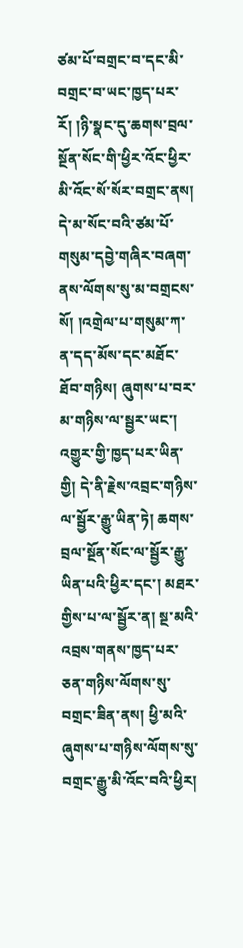ཙམ་པོ་བགྲང་བ་དང་མི་བགྲང་བ་ཡང་ཁྱད་པར་རོ། །ཉི་སྣང་དུ་ཆགས་བྲལ་སྔོན་སོང་གི་ཕྱིར་འོང་ཕྱིར་མི་འོང་སོ་སོར་བགྲང་ནས། དེ་མ་སོང་བའི་ཙམ་པོ་གསུམ་དབྱེ་གཞིར་བཞག་ནས་ལོགས་སུ་མ་བགྲངས་སོ། །འགྲེལ་པ་གསུམ་ཀ་ན་དད་མོས་དང་མཐོང་ཐོབ་གཉིས། ཞུགས་པ་བར་མ་གཉིས་ལ་སྦྱར་ཡང་། འགྱུར་གྱི་ཁྱད་པར་ཡིན་གྱི། དེ་ནི་རྗེས་འབྲང་གཉིས་ལ་སྦྱོར་རྒྱུ་ཡིན་ཏེ། ཆགས་བྲལ་སྔོན་སོང་ལ་སྦྱོར་རྒྱུ་ཡིན་པའི་ཕྱིར་དང་། མཐར་གྱིས་པ་ལ་སྦྱོར་ན། སྔ་མའི་འབྲས་གནས་ཁྱད་པར་ཅན་གཉིས་ལོགས་སུ་བགྲང་ཟིན་ནས། ཕྱི་མའི་ཞུགས་པ་གཉིས་ལོགས་སུ་བགྲང་རྒྱུ་མི་འོང་བའི་ཕྱིར།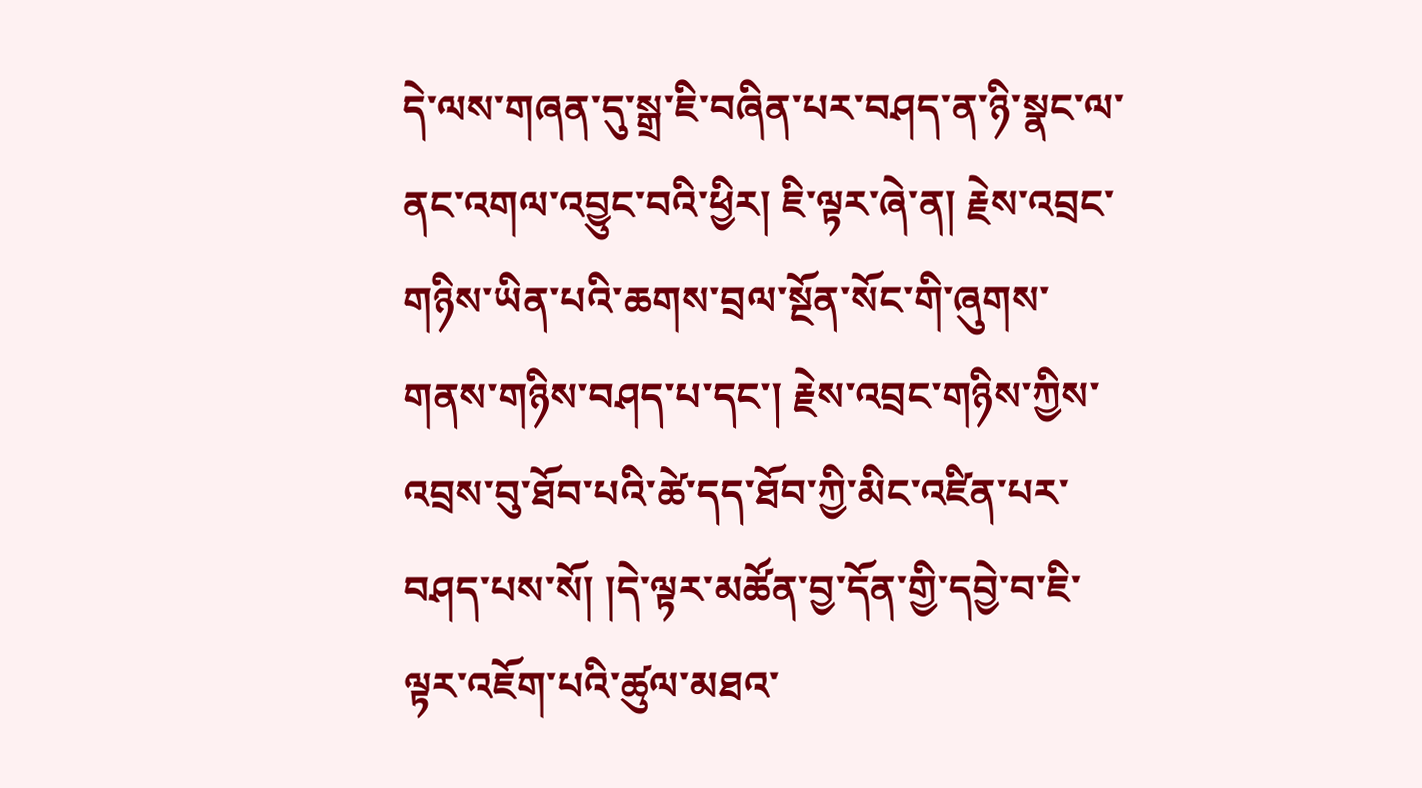དེ་ལས་གཞན་དུ་སྒྲ་ཇི་བཞིན་པར་བཤད་ན་ཉི་སྣང་ལ་ནང་འགལ་འབྱུང་བའི་ཕྱིར། ཇི་ལྟར་ཞེ་ན། རྗེས་འབྲང་གཉིས་ཡིན་པའི་ཆགས་བྲལ་སྔོན་སོང་གི་ཞུགས་གནས་གཉིས་བཤད་པ་དང་། རྗེས་འབྲང་གཉིས་ཀྱིས་འབྲས་བུ་ཐོབ་པའི་ཚེ་དད་ཐོབ་ཀྱི་མིང་འཛིན་པར་བཤད་པས་སོ། །དེ་ལྟར་མཚོན་བྱ་དོན་གྱི་དབྱེ་བ་ཇི་ལྟར་འཇོག་པའི་ཚུལ་མཐའ་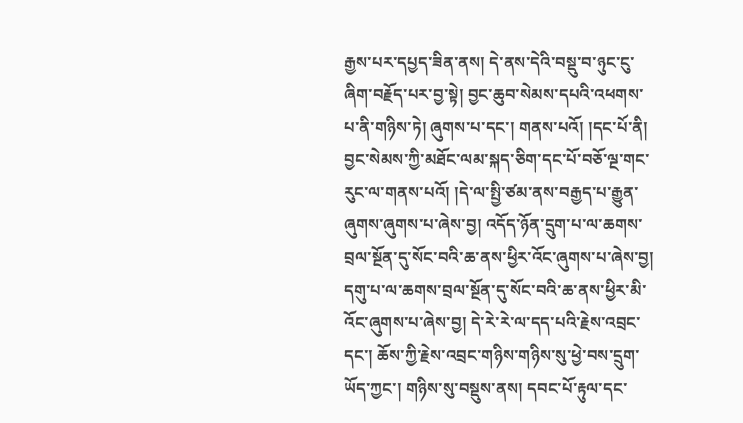རྒྱས་པར་དཔྱད་ཟིན་ནས། དེ་ནས་དེའི་བསྡུ་བ་ཉུང་ངུ་ཞིག་བརྗོད་པར་བྱ་སྟེ། བྱང་ཆུབ་སེམས་དཔའི་འཕགས་པ་ནི་གཉིས་ཏེ། ཞུགས་པ་དང་། གནས་པའོ། །དང་པོ་ནི། བྱང་སེམས་ཀྱི་མཐོང་ལམ་སྐད་ཅིག་དང་པོ་བཅོ་ལྔ་གང་རུང་ལ་གནས་པའོ། །དེ་ལ་སྤྱི་ཙམ་ནས་བརྒྱད་པ་རྒྱུན་ཞུགས་ཞུགས་པ་ཞེས་བྱ། འདོད་ཉོན་དྲུག་པ་ལ་ཆགས་བྲལ་སྔོན་དུ་སོང་བའི་ཆ་ནས་ཕྱིར་འོང་ཞུགས་པ་ཞེས་བྱ། དགུ་པ་ལ་ཆགས་བྲལ་སྔོན་དུ་སོང་བའི་ཆ་ནས་ཕྱིར་མི་འོང་ཞུགས་པ་ཞེས་བྱ། དེ་རེ་རེ་ལ་དད་པའི་རྗེས་འབྲང་དང་། ཆོས་ཀྱི་རྗེས་འབྲང་གཉིས་གཉིས་སུ་ཕྱེ་བས་དྲུག་ཡོད་ཀྱང་། གཉིས་སུ་བསྡུས་ནས། དབང་པོ་རྟུལ་དང་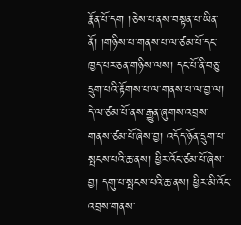རྣོན་པོ་དག །ཅེས་པ་ནས་བསྟན་པ་ཡིན་ནོ། །གཉིས་པ་གནས་པ་ལ་ཙམ་པོ་དང་ཁྱད་པར་ཅན་གཉིས་ལས། དང་པོ་ནི་བཅུ་དྲུག་པའི་རྟོགས་པ་ལ་གནས་པ་ལ་བྱ་ལ། དེ་ལ་ཙམ་པོ་ནས་རྒྱུན་ཞུགས་འབྲས་གནས་ཙམ་པོ་ཞེས་བྱ། འདོད་ཉོན་དྲུག་པ་སྤངས་པའི་ཆ་ནས། ཕྱིར་འོང་ཙམ་པོ་ཞེས་བྱ། དགུ་པ་སྤངས་པའི་ཆ་ནས། ཕྱིར་མི་འོང་འབྲས་གནས་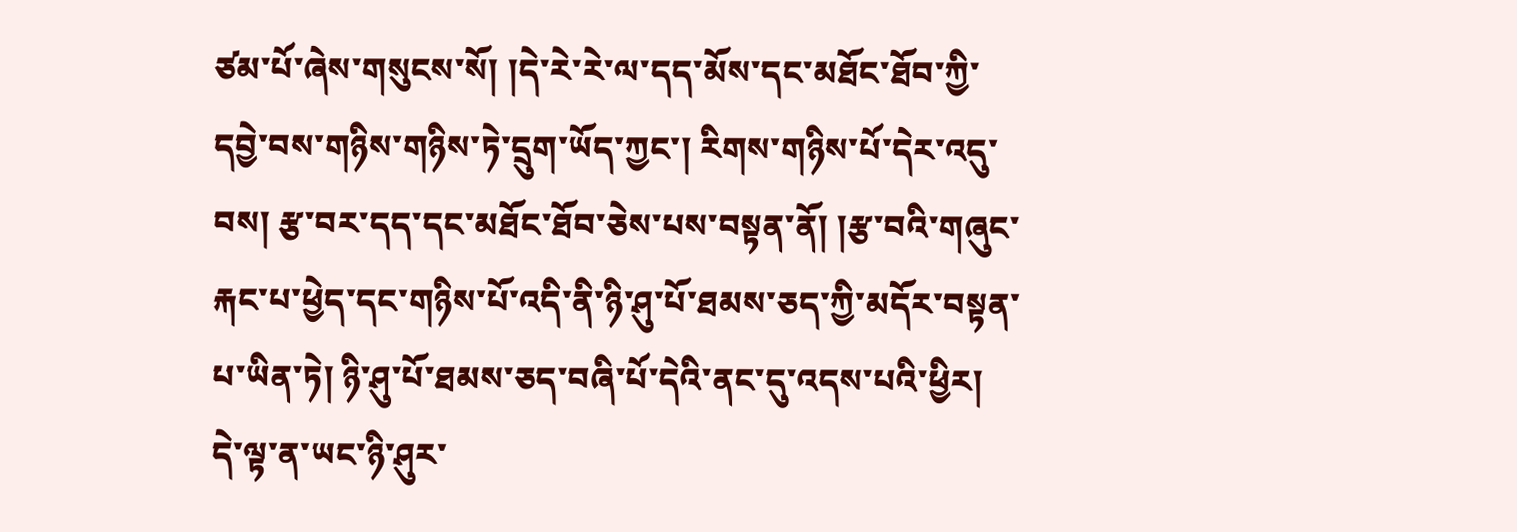ཙམ་པོ་ཞེས་གསུངས་སོ། །དེ་རེ་རེ་ལ་དད་མོས་དང་མཐོང་ཐོབ་ཀྱི་དབྱེ་བས་གཉིས་གཉིས་ཏེ་དྲུག་ཡོད་ཀྱང་། རིགས་གཉིས་པོ་དེར་འདུ་བས། རྩ་བར་དད་དང་མཐོང་ཐོབ་ཅེས་པས་བསྟན་ནོ། །རྩ་བའི་གཞུང་རྐང་པ་ཕྱེད་དང་གཉིས་པོ་འདི་ནི་ཉི་ཤུ་པོ་ཐམས་ཅད་ཀྱི་མདོར་བསྟན་པ་ཡིན་ཏེ། ཉི་ཤུ་པོ་ཐམས་ཅད་བཞི་པོ་དེའི་ནང་དུ་འདས་པའི་ཕྱིར། དེ་ལྟ་ན་ཡང་ཉི་ཤུར་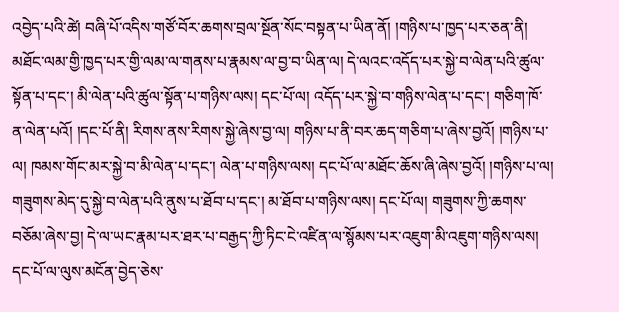འབྱེད་པའི་ཚེ། བཞི་པོ་འདིས་གཙོ་བོར་ཆགས་བྲལ་སྔོན་སོང་བསྟན་པ་ཡིན་ནོ། །གཉིས་པ་ཁྱད་པར་ཅན་ནི། མཐོང་ལམ་གྱི་ཁྱད་པར་གྱི་ལམ་ལ་གནས་པ་རྣམས་ལ་བྱ་བ་ཡིན་ལ། དེ་ལའང་འདོད་པར་སྐྱེ་བ་ལེན་པའི་ཚུལ་སྟོན་པ་དང་། མི་ལེན་པའི་ཚུལ་སྟོན་པ་གཉིས་ལས། དང་པོ་ལ། འདོད་པར་སྐྱེ་བ་གཉིས་ལེན་པ་དང་། གཅིག་ཁོ་ན་ལེན་པའོ། །དང་པོ་ནི། རིགས་ནས་རིགས་སྐྱེ་ཞེས་བྱ་ལ། གཉིས་པ་ནི་བར་ཆད་གཅིག་པ་ཞེས་བྱའོ། །གཉིས་པ་ལ། ཁམས་གོང་མར་སྐྱེ་བ་མི་ལེན་པ་དང་། ལེན་པ་གཉིས་ལས། དང་པོ་ལ་མཐོང་ཆོས་ཞི་ཞེས་བྱའོ། །གཉིས་པ་ལ། གཟུགས་མེད་དུ་སྐྱེ་བ་ལེན་པའི་ནུས་པ་ཐོབ་པ་དང་། མ་ཐོབ་པ་གཉིས་ལས། དང་པོ་ལ། གཟུགས་ཀྱི་ཆགས་བཅོམ་ཞེས་བྱ། དེ་ལ་ཡང་རྣམ་པར་ཐར་པ་བརྒྱད་ཀྱི་ཏིང་ངེ་འཛིན་ལ་སྙོམས་པར་འཇུག་མི་འཇུག་གཉིས་ལས། དང་པོ་ལ་ལུས་མངོན་བྱེད་ཅེས་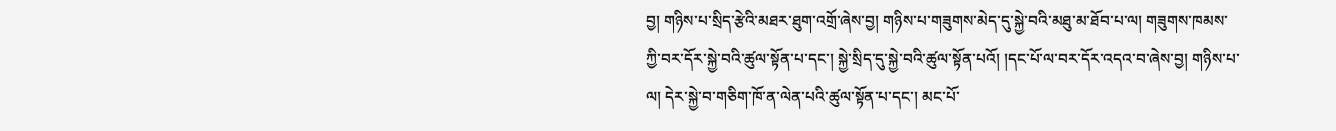བྱ། གཉིས་པ་སྲིད་རྩེའི་མཐར་ཐུག་འགྲོ་ཞེས་བྱ། གཉིས་པ་གཟུགས་མེད་དུ་སྐྱེ་བའི་མཐུ་མ་ཐོབ་པ་ལ། གཟུགས་ཁམས་ཀྱི་བར་དོར་སྐྱེ་བའི་ཚུལ་སྟོན་པ་དང་། སྐྱེ་སྲིད་དུ་སྐྱེ་བའི་ཚུལ་སྟོན་པའོ། །དང་པོ་ལ་བར་དོར་འདའ་བ་ཞེས་བྱ། གཉིས་པ་ལ། དེར་སྐྱེ་བ་གཅིག་ཁོ་ན་ལེན་པའི་ཚུལ་སྟོན་པ་དང་། མང་པོ་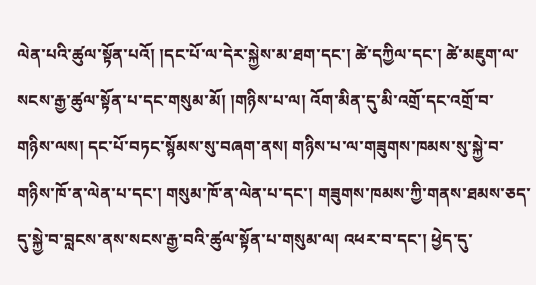ལེན་པའི་ཚུལ་སྟོན་པའོ། །དང་པོ་ལ་དེར་སྐྱེས་མ་ཐག་དང་། ཚེ་དཀྱིལ་དང་། ཚེ་མཇུག་ལ་སངས་རྒྱ་ཚུལ་སྟོན་པ་དང་གསུམ་མོ། །གཉིས་པ་ལ། འོག་མིན་དུ་མི་འགྲོ་དང་འགྲོ་བ་གཉིས་ལས། དང་པོ་བཏང་སྙོམས་སུ་བཞག་ནས། གཉིས་པ་ལ་གཟུགས་ཁམས་སུ་སྐྱེ་བ་གཉིས་ཁོ་ན་ལེན་པ་དང་། གསུམ་ཁོ་ན་ལེན་པ་དང་། གཟུགས་ཁམས་ཀྱི་གནས་ཐམས་ཅད་དུ་སྐྱེ་བ་བླངས་ནས་སངས་རྒྱ་བའི་ཚུལ་སྟོན་པ་གསུམ་ལ། འཕར་བ་དང་། ཕྱེད་དུ་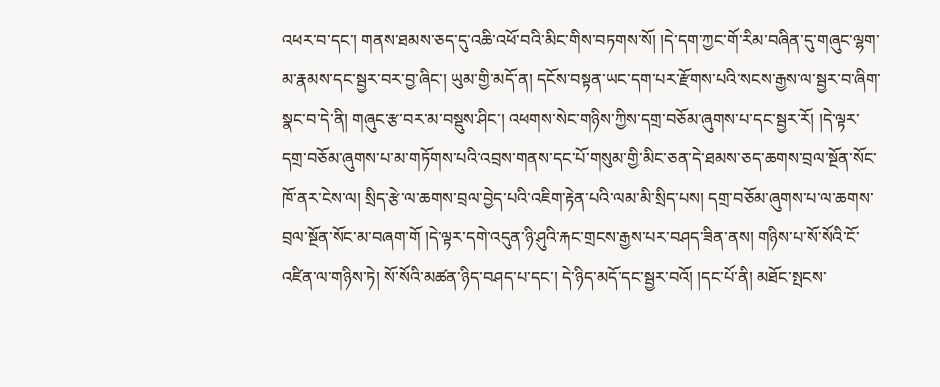འཕར་བ་དང་། གནས་ཐམས་ཅད་དུ་འཆི་འཕོ་བའི་མིང་གིས་བཏགས་སོ། །དེ་དག་ཀྱང་གོ་རིམ་བཞིན་དུ་གཞུང་ལྷག་མ་རྣམས་དང་སྦྱར་བར་བྱ་ཞིང་། ཡུམ་གྱི་མདོ་ན། དངོས་བསྟན་ཡང་དག་པར་རྫོགས་པའི་སངས་རྒྱས་ལ་སྦྱར་བ་ཞིག་སྣང་བ་དེ་ནི། གཞུང་རྩ་བར་མ་བསྡུས་ཤིང་། འཕགས་སེང་གཉིས་ཀྱིས་དགྲ་བཅོམ་ཞུགས་པ་དང་སྦྱར་རོ། །དེ་ལྟར་དགྲ་བཅོམ་ཞུགས་པ་མ་གཏོགས་པའི་འབྲས་གནས་དང་པོ་གསུམ་གྱི་མིང་ཅན་དེ་ཐམས་ཅད་ཆགས་བྲལ་སྔོན་སོང་ཁོ་ནར་ངེས་ལ། སྲིད་རྩེ་ལ་ཆགས་བྲལ་བྱེད་པའི་འཇིག་རྟེན་པའི་ལམ་མི་སྲིད་པས། དགྲ་བཅོམ་ཞུགས་པ་ལ་ཆགས་བྲལ་སྔོན་སོང་མ་བཞག་གོ །དེ་ལྟར་དགེ་འདུན་ཉི་ཤུའི་རྐང་གྲངས་རྒྱས་པར་བཤད་ཟིན་ནས། གཉིས་པ་སོ་སོའི་ངོ་འཛིན་ལ་གཉིས་ཏེ། སོ་སོའི་མཚན་ཉིད་བཤད་པ་དང་། དེ་ཉིད་མདོ་དང་སྦྱར་བའོ། །དང་པོ་ནི། མཐོང་སྤངས་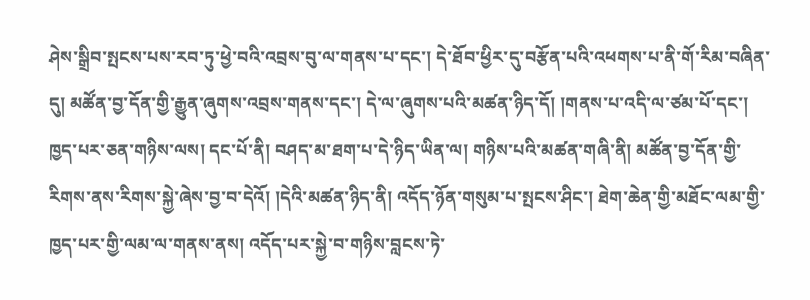ཤེས་སྒྲིབ་སྤངས་པས་རབ་ཏུ་ཕྱེ་བའི་འབྲས་བུ་ལ་གནས་པ་དང་། དེ་ཐོབ་ཕྱིར་དུ་བརྩོན་པའི་འཕགས་པ་ནི་གོ་རིམ་བཞིན་དུ། མཚོན་བྱ་དོན་གྱི་རྒྱུན་ཞུགས་འབྲས་གནས་དང་། དེ་ལ་ཞུགས་པའི་མཚན་ཉིད་དོ། །གནས་པ་འདི་ལ་ཙམ་པོ་དང་། ཁྱད་པར་ཅན་གཉིས་ལས། དང་པོ་ནི། བཤད་མ་ཐག་པ་དེ་ཉིད་ཡིན་ལ། གཉིས་པའི་མཚན་གཞི་ནི། མཚོན་བྱ་དོན་གྱི་རིགས་ནས་རིགས་སྐྱེ་ཞེས་བྱ་བ་དེའོ། །དེའི་མཚན་ཉིད་ནི། འདོད་ཉོན་གསུམ་པ་སྤངས་ཤིང་། ཐེག་ཆེན་གྱི་མཐོང་ལམ་གྱི་ཁྱད་པར་གྱི་ལམ་ལ་གནས་ནས། འདོད་པར་སྐྱེ་བ་གཉིས་བླངས་ཏེ་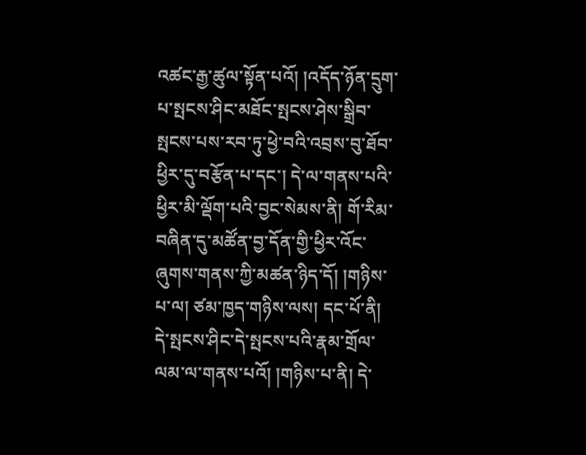འཚང་རྒྱ་ཚུལ་སྟོན་པའོ། །འདོད་ཉོན་དྲུག་པ་སྤངས་ཤིང་མཐོང་སྤངས་ཤེས་སྒྲིབ་སྤངས་པས་རབ་ཏུ་ཕྱེ་བའི་འབྲས་བུ་ཐོབ་ཕྱིར་དུ་བརྩོན་པ་དང་། དེ་ལ་གནས་པའི་ཕྱིར་མི་ལྡོག་པའི་བྱང་སེམས་ནི། གོ་རིམ་བཞིན་དུ་མཚོན་བྱ་དོན་གྱི་ཕྱིར་འོང་ཞུགས་གནས་ཀྱི་མཚན་ཉིད་དོ། །གཉིས་པ་ལ། ཙམ་ཁྱད་གཉིས་ལས། དང་པོ་ནི། དེ་སྤངས་ཤིང་དེ་སྤངས་པའི་རྣམ་གྲོལ་ལམ་ལ་གནས་པའོ། །གཉིས་པ་ནི། དེ་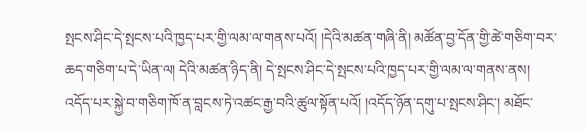སྤངས་ཤིང་དེ་སྤངས་པའི་ཁྱད་པར་གྱི་ལམ་ལ་གནས་པའོ། །དེའི་མཚན་གཞི་ནི། མཚོན་བྱ་དོན་གྱི་ཚེ་གཅིག་བར་ཆད་གཅིག་པ་དེ་ཡིན་ལ། དེའི་མཚན་ཉིད་ནི། དེ་སྤངས་ཤིང་དེ་སྤངས་པའི་ཁྱད་པར་གྱི་ལམ་ལ་གནས་ནས། འདོད་པར་སྐྱེ་བ་གཅིག་ཁོ་ན་བླངས་ཏེ་འཚང་རྒྱ་བའི་ཚུལ་སྟོན་པའོ། །འདོད་ཉོན་དགུ་པ་སྤངས་ཤིང་། མཐོང་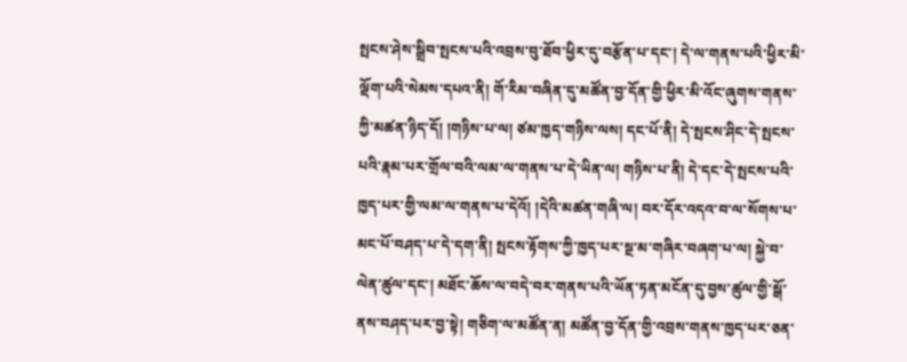སྤངས་ཤེས་སྒྲིབ་སྤངས་པའི་འབྲས་བུ་ཐོབ་ཕྱིར་དུ་བརྩོན་པ་དང་། དེ་ལ་གནས་པའི་ཕྱིར་མི་ལྡོག་པའི་སེམས་དཔའ་ནི། གོ་རིམ་བཞིན་དུ་མཚོན་བྱ་དོན་གྱི་ཕྱིར་མི་འོང་ཞུགས་གནས་ཀྱི་མཚན་ཉིད་དོ། །གཉིས་པ་ལ། ཙམ་ཁྱད་གཉིས་ལས། དང་པོ་ནི། དེ་སྤངས་ཤིང་དེ་སྤངས་པའི་རྣམ་པར་གྲོལ་བའི་ལམ་ལ་གནས་པ་དེ་ཡིན་ལ། གཉིས་པ་ནི། དེ་དང་དེ་སྤངས་པའི་ཁྱད་པར་གྱི་ལམ་ལ་གནས་པ་དེའོ། །དེའི་མཚན་གཞི་ལ། བར་དོར་འདའ་བ་ལ་སོགས་པ་མང་པོ་བཤད་པ་དེ་དག་ནི། སྤངས་རྟོགས་ཀྱི་ཁྱད་པར་སྔ་མ་གཞིར་བཞག་པ་ལ། སྐྱེ་བ་ལེན་ཚུལ་དང་། མཐོང་ཆོས་ལ་བདེ་བར་གནས་པའི་ཡོན་ཏན་མངོན་དུ་བྱས་ཚུལ་གྱི་སྒོ་ནས་བཤད་པར་བྱ་སྟེ། གཅིག་ལ་མཚོན་ན། མཚོན་བྱ་དོན་གྱི་འབྲས་གནས་ཁྱད་པར་ཅན་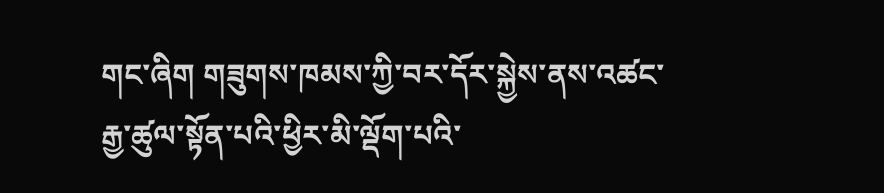གང་ཞིག གཟུགས་ཁམས་ཀྱི་བར་དོར་སྐྱེས་ནས་འཚང་རྒྱ་ཚུལ་སྟོན་པའི་ཕྱིར་མི་ལྡོག་པའི་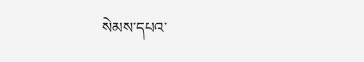སེམས་དཔའ་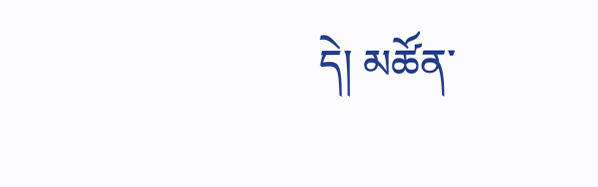དེ། མཚོན་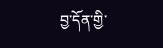བྱ་དོན་གྱི་